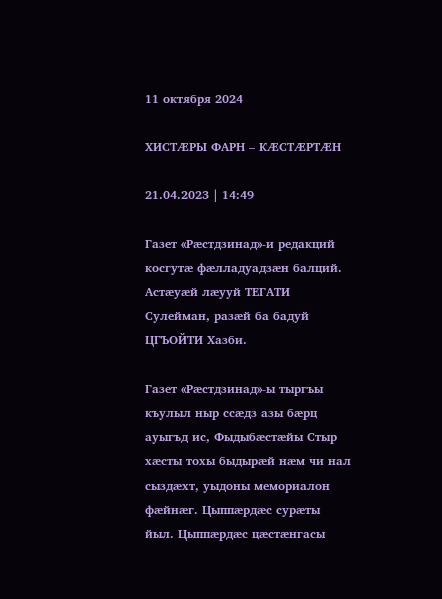11 октября 2024

ХИСТÆРЫ ФАРН – КÆСТÆРТÆН

21.04.2023 | 14:49

Газет «Рæстдзинад»-и редакций косгутæ фæлладуадзæн балций. Астæуæй лæууй ТЕГАТИ Сулейман, разæй ба бадуй ЦГЪОЙТИ Хазби.

Газет «Рæстдзинад»-ы тыргъы къулыл ныр ссæдз азы бæрц ауыгъд ис, Фыдыбæстæйы Стыр хæсты тохы быдырæй нæм чи нал сыздæхт, уыдоны мемориалон фæйнæг. Цыппæрдæс сурæты йыл. Цыппæрдæс цæстæнгасы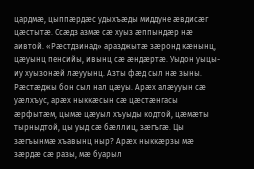цардмæ, цыппæрдæс удыхъæды миддуне æвдисæг цæстытæ. Ссæдз азмæ сæ хуыз æппындæр нæ аивтой. «Рæстдзинад» аразджытæ зæронд кæнынц, цæуынц пенсийы, ивынц сæ æндæртæ. Уыдон уыцы-иу хуызонæй лæууынц. Азты фæд сыл нæ зыны. Рæстæджы бон сыл нал цæуы. Арæх алæууын сæ уæлхъус, арæх ныккæсын сæ цæстæнгасы æрфытæм, цымæ цæуыл хъуыды кодтой, цæмæты тырныдтой, цы уыд сæ бæллиц, зæгъгæ. Цы зæгъынмæ хъавынц ныр? Арæх ныккæрзы мæ зæрдæ сæ разы, мæ буарыл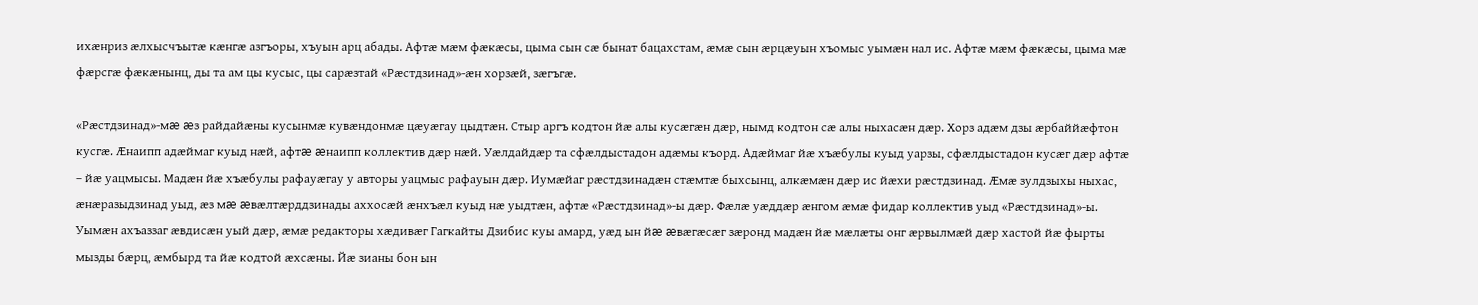ихæнриз æлхысчъытæ кæнгæ азгъоры, хъуын арц абады. Афтæ мæм фæкæсы, цыма сын сæ бынат бацахстам, æмæ сын æрцæуын хъомыс уымæн нал ис. Афтæ мæм фæкæсы, цыма мæ фæрсгæ фæкæнынц, ды та ам цы кусыс, цы сарæзтай «Рæстдзинад»-æн хорзæй, зæгъгæ.

«Рæстдзинад»-мæ æз райдайæны кусынмæ кувæндонмæ цæуæгау цыдтæн. Стыр аргъ кодтон йæ алы кусæгæн дæр, нымд кодтон сæ алы ныхасæн дæр. Хорз адæм дзы æрбаййæфтон кусгæ. Æнаипп адæймаг куыд нæй, афтæ æнаипп коллектив дæр нæй. Уæлдайдæр та сфæлдыстадон адæмы къорд. Адæймаг йæ хъæбулы куыд уарзы, сфæлдыстадон кусæг дæр афтæ – йæ уацмысы. Мадæн йæ хъæбулы рафауæгау у авторы уацмыс рафауын дæр. Иумæйаг рæстдзинадæн стæмтæ быхсынц, алкæмæн дæр ис йæхи рæстдзинад. Æмæ зулдзыхы ныхас, æнæразыдзинад уыд, æз мæ æвæлтæрддзинады аххосæй æнхъæл куыд нæ уыдтæн, афтæ «Рæстдзинад»-ы дæр. Фæлæ уæддæр æнгом æмæ фидар коллектив уыд «Рæстдзинад»-ы. Уымæн ахъаззаг æвдисæн уый дæр, æмæ редакторы хæдивæг Гагкайты Дзибис куы амард, уæд ын йæ æвæгæсæг зæронд мадæн йæ мæлæты онг æрвылмæй дæр хастой йæ фырты мызды бæрц, æмбырд та йæ кодтой æхсæны. Йæ зианы бон ын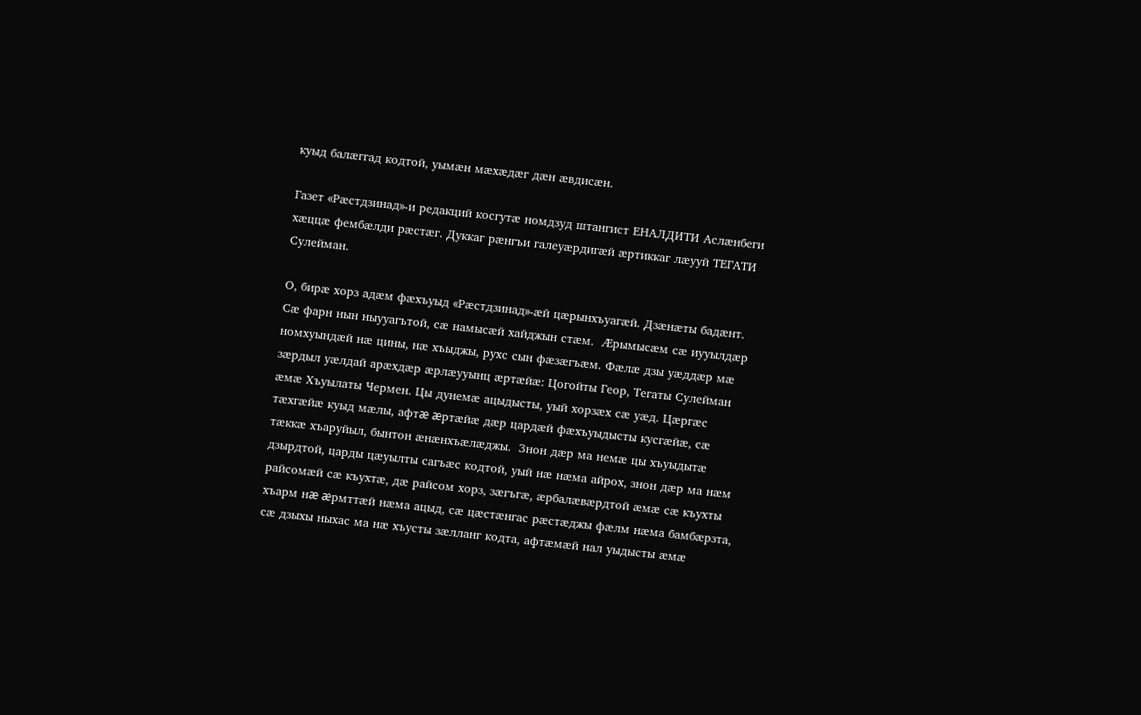куыд балæггад кодтой, уымæн мæхæдæг дæн æвдисæн.

Газет «Рæстдзинад»-и редакций косгутæ номдзуд штангист ЕНАЛДИТИ Аслæнбеги хæццæ фембæлди рæстæг. Дуккаг рæнгъи галеуæрдигæй æртиккаг лæууй ТЕГАТИ Сулейман.

О, бирæ хорз адæм фæхъуыд «Рæстдзинад»-æй цæрынхъуагæй. Дзæнæты бадæнт. Сæ фарн нын ныууагътой, сæ намысæй хайджын стæм.  Æрымысæм сæ иууылдæр номхуындæй нæ цины, нæ хъыджы, рухс сын фæзæгъæм. Фæлæ дзы уæддæр мæ зæрдыл уæлдай арæхдæр æрлæууынц æртæйæ: Цогойты Геор, Тегаты Сулейман æмæ Хъуылаты Чермен. Цы дунемæ ацыдысты, уый хорзæх сæ уæд. Цæргæс тæхгæйæ куыд мæлы, афтæ æртæйæ дæр цардæй фæхъуыдысты кусгæйæ, сæ тæккæ хъаруйыл, бынтон æнæнхъæлæджы.  Знон дæр ма немæ цы хъуыдытæ дзырдтой, царды цæуылты сагъæс кодтой, уый нæ нæма айрох, знон дæр ма нæм райсомæй сæ къухтæ, дæ райсом хорз, зæгъгæ, æрбалæвæрдтой æмæ сæ къухты хъарм нæ æрмттæй нæма ацыд, сæ цæстæнгас рæстæджы фæлм нæма бамбæрзта, сæ дзыхы ныхас ма нæ хъусты зæлланг кодта, афтæмæй нал уыдысты æмæ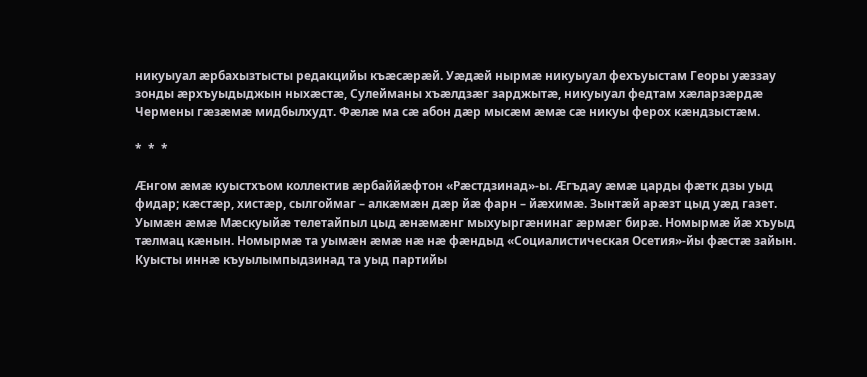никуыуал æрбахызтысты редакцийы къæсæрæй. Уæдæй нырмæ никуыуал фехъуыстам Георы уæззау зонды æрхъуыдыджын ныхæстæ, Сулейманы хъæлдзæг зарджытæ, никуыуал федтам хæларзæрдæ Чермены гæзæмæ мидбылхудт. Фæлæ ма сæ абон дæр мысæм æмæ сæ никуы ферох кæндзыстæм.

*  *  *

Æнгом æмæ куыстхъом коллектив æрбаййæфтон «Рæстдзинад»-ы. Æгъдау æмæ царды фæтк дзы уыд фидар; кæстæр, хистæр, сылгоймаг – алкæмæн дæр йæ фарн – йæхимæ. Зынтæй арæзт цыд уæд газет. Уымæн æмæ Мæскуыйæ телетайпыл цыд æнæмæнг мыхуыргæнинаг æрмæг бирæ. Номырмæ йæ хъуыд тæлмац кæнын. Номырмæ та уымæн æмæ нæ нæ фæндыд «Социалистическая Осетия»-йы фæстæ зайын. Куысты иннæ къуылымпыдзинад та уыд партийы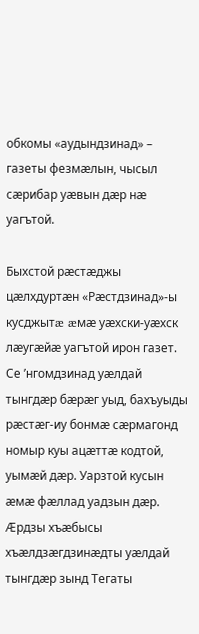обкомы «аудындзинад» – газеты фезмæлын, чысыл сæрибар уæвын дæр нæ уагътой.

Быхстой рæстæджы цæлхдуртæн «Рæстдзинад»-ы кусджытæ æмæ уæхски-уæхск лæугæйæ уагътой ирон газет. Се ’нгомдзинад уæлдай тынгдæр бæрæг уыд, бахъуыды рæстæг-иу бонмæ сæрмагонд номыр куы ацæттæ кодтой, уымæй дæр. Уарзтой кусын æмæ фæллад уадзын дæр. Æрдзы хъæбысы хъæлдзæгдзинæдты уæлдай тынгдæр зынд Тегаты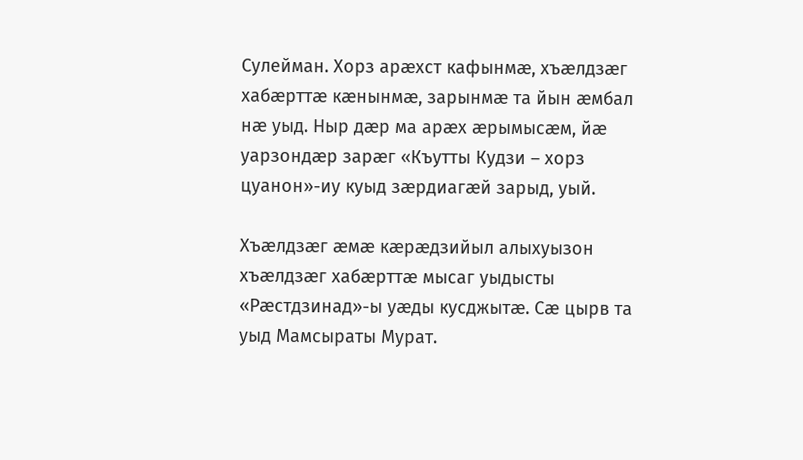Сулейман. Хорз арæхст кафынмæ, хъæлдзæг хабæрттæ кæнынмæ, зарынмæ та йын æмбал нæ уыд. Ныр дæр ма арæх æрымысæм, йæ уарзондæр зарæг «Къутты Кудзи – хорз цуанон»-иу куыд зæрдиагæй зарыд, уый.

Хъæлдзæг æмæ кæрæдзийыл алыхуызон хъæлдзæг хабæрттæ мысаг уыдысты «Рæстдзинад»-ы уæды кусджытæ. Сæ цырв та уыд Мамсыраты Мурат.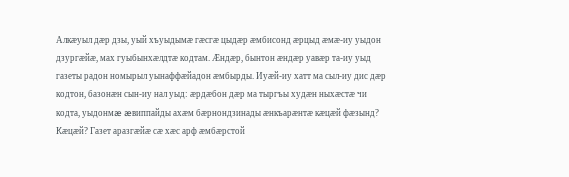Алкæуыл дæр дзы, уый хъуыдымæ гæсгæ цыдæр æмбисонд æрцыд æмæ-иу уыдон дзургæйæ, мах гуыбынхæлдтæ кодтам. Æндæр, бынтон æндæр уавæр та-иу уыд газеты радон номырыл уынаффæйадон æмбырды. Иуæй-иу хатт ма сыл-иу дис дæр кодтон, базонæн сын-иу нал уыд: æрдæбон дæр ма тыргъы худæн ныхæстæ чи кодта, уыдонмæ æвиппайды ахæм бæрнондзинады æнкъарæнтæ кæцæй фæзынд? Кæцæй? Газет аразгæйæ сæ хæс арф æмбæрстой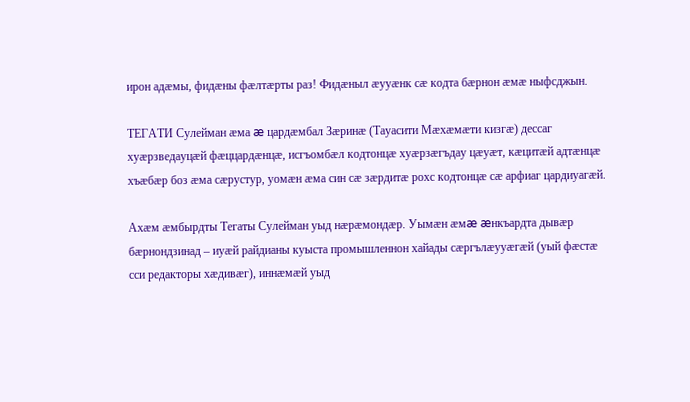ирон адæмы, фидæны фæлтæрты раз! Фидæныл æууæнк сæ кодта бæрнон æмæ ныфсджын.

ТЕГАТИ Сулейман æма æ цардæмбал Зæринæ (Тауасити Мæхæмæти кизгæ) дессаг хуæрзведауцæй фæццардæнцæ, исгъомбæл кодтонцæ хуæрзæгъдау цæуæт, кæцитæй адтæнцæ хъæбæр боз æма сæрустур, уомæн æма син сæ зæрдитæ рохс кодтонцæ сæ арфиаг цардиуагæй.

Ахæм æмбырдты Тегаты Сулейман уыд нæрæмондæр. Уымæн æмæ æнкъардта дывæр бæрнондзинад – иуæй райдианы куыста промышленнон хайады сæргълæууæгæй (уый фæстæ сси редакторы хæдивæг), иннæмæй уыд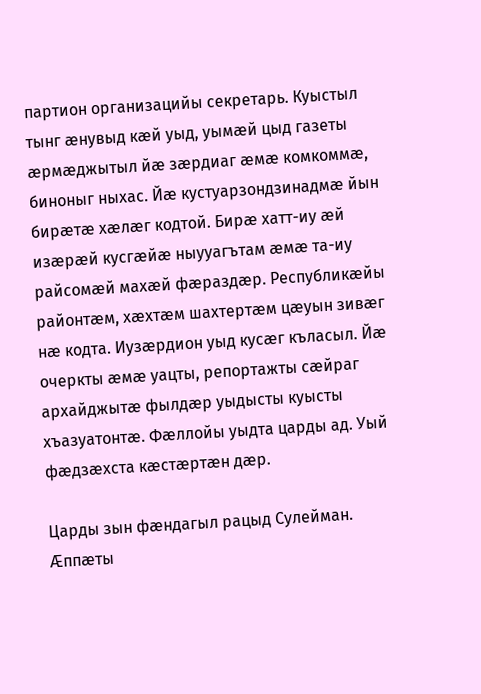партион организацийы секретарь. Куыстыл тынг æнувыд кæй уыд, уымæй цыд газеты æрмæджытыл йæ зæрдиаг æмæ комкоммæ, биноныг ныхас. Йæ кустуарзондзинадмæ йын бирæтæ хæлæг кодтой. Бирæ хатт-иу æй изæрæй кусгæйæ ныууагътам æмæ та-иу райсомæй махæй фæраздæр. Республикæйы районтæм, хæхтæм шахтертæм цæуын зивæг нæ кодта. Иузæрдион уыд кусæг къласыл. Йæ очеркты æмæ уацты, репортажты сæйраг архайджытæ фылдæр уыдысты куысты хъазуатонтæ. Фæллойы уыдта царды ад. Уый фæдзæхста кæстæртæн дæр.

Царды зын фæндагыл рацыд Сулейман. Æппæты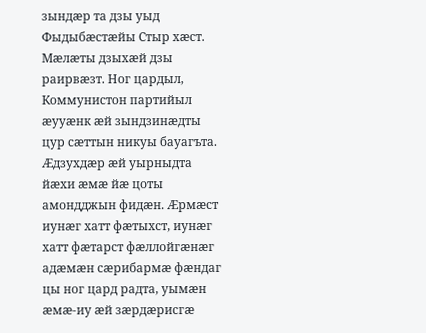зындæр та дзы уыд Фыдыбæстæйы Стыр хæст. Мæлæты дзыхæй дзы раирвæзт. Ног цардыл, Коммунистон партийыл æууæнк æй зындзинæдты цур сæттын никуы бауагъта. Æдзухдæр æй уырныдта йæхи æмæ йæ цоты амондджын фидæн. Æрмæст иунæг хатт фæтыхст, иунæг хатт фæтарст фæллойгæнæг адæмæн сæрибармæ фæндаг цы ног цард радта, уымæн æмæ-иу æй зæрдæрисгæ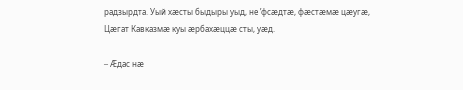радзырдта. Уый хæсты быдыры уыд, не ’фсæдтæ, фæстæмæ цæугæ, Цæгат Кавказмæ куы æрбахæццæ сты, уæд.

– Æдас нæ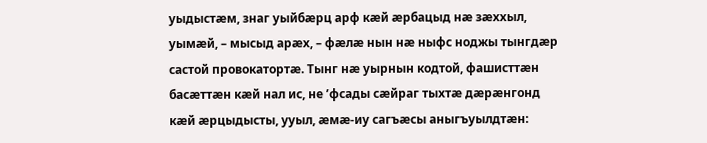уыдыстæм, знаг уыйбæрц арф кæй æрбацыд нæ зæххыл, уымæй, – мысыд арæх, – фæлæ нын нæ ныфс ноджы тынгдæр састой провокатортæ. Тынг нæ уырнын кодтой, фашисттæн басæттæн кæй нал ис, не ’фсады сæйраг тыхтæ дæрæнгонд кæй æрцыдысты, ууыл, æмæ-иу сагъæсы аныгъуылдтæн: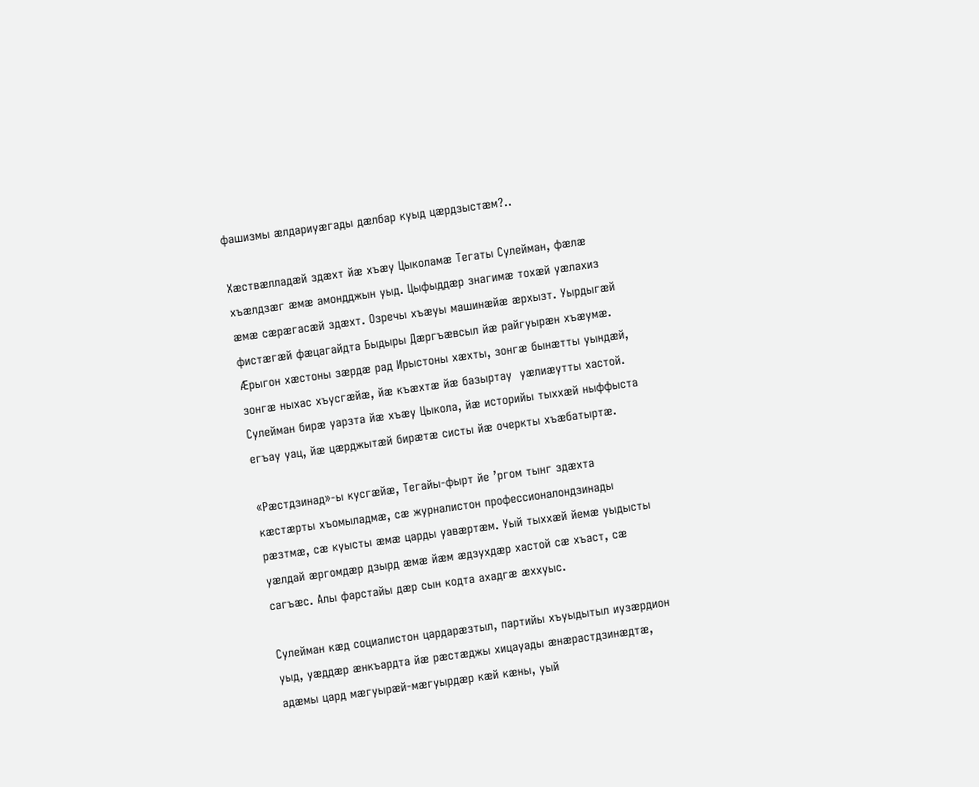фашизмы æлдариуæгады дæлбар куыд цæрдзыстæм?..

Хæствæлладæй здæхт йæ хъæу Цыколамæ Тегаты Сулейман, фæлæ хъæлдзæг æмæ амондджын уыд. Цыфыддæр знагимæ тохæй уæлахиз æмæ сæрæгасæй здæхт. Озречы хъæуы машинæйæ æрхызт. Уырдыгæй фистæгæй фæцагайдта Быдыры Дæргъæвсыл йæ райгуырæн хъæумæ. Æрыгон хæстоны зæрдæ рад Ирыстоны хæхты, зонгæ бынæтты уындæй, зонгæ ныхас хъусгæйæ, йæ къæхтæ йæ базыртау  уæлиæутты хастой. Сулейман бирæ уарзта йæ хъæу Цыкола, йæ историйы тыххæй ныффыста егъау уац, йæ цæрджытæй бирæтæ систы йæ очеркты хъæбатыртæ.

«Рæстдзинад»-ы кусгæйæ, Тегайы-фырт йе ’ргом тынг здæхта кæстæрты хъомыладмæ, сæ журналистон профессионалондзинады рæзтмæ, сæ куысты æмæ царды уавæртæм. Уый тыххæй йемæ уыдысты уæлдай æргомдæр дзырд æмæ йæм æдзухдæр хастой сæ хъаст, сæ сагъæс. Алы фарстайы дæр сын кодта ахадгæ æххуыс.

Сулейман кæд социалистон цардарæзтыл, партийы хъуыдытыл иузæрдион уыд, уæддæр æнкъардта йæ рæстæджы хицауады æнæрастдзинæдтæ, адæмы цард мæгуырæй-мæгуырдæр кæй кæны, уый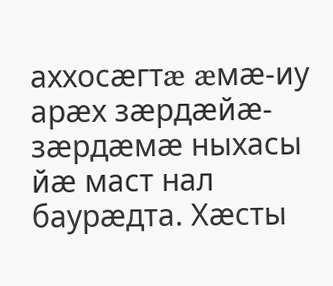аххосæгтæ æмæ-иу арæх зæрдæйæ-зæрдæмæ ныхасы йæ маст нал баурæдта. Хæсты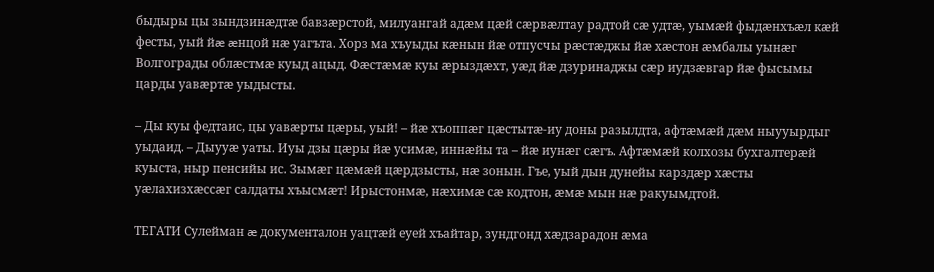быдыры цы зындзинæдтæ бавзæрстой, милуангай адæм цæй сæрвæлтау радтой сæ удтæ, уымæй фыдæнхъæл кæй фесты, уый йæ æнцой нæ уагъта. Хорз ма хъуыды кæнын йæ отпусчы рæстæджы йæ хæстон æмбалы уынæг Волгограды облæстмæ куыд ацыд. Фæстæмæ куы æрыздæхт, уæд йæ дзуринаджы сæр иудзæвгар йæ фысымы царды уавæртæ уыдысты.

– Ды куы федтаис, цы уавæрты цæры, уый! – йæ хъоппæг цæстытæ-иу доны разылдта, афтæмæй дæм ныууырдыг уыдаид. – Дыууæ уаты. Иуы дзы цæры йæ усимæ, иннæйы та – йæ иунæг сæгъ. Афтæмæй колхозы бухгалтерæй куыста, ныр пенсийы ис. Зымæг цæмæй цæрдзысты, нæ зонын. Гъе, уый дын дунейы карздæр хæсты уæлахизхæссæг салдаты хъысмæт! Ирыстонмæ, нæхимæ сæ кодтон, æмæ мын нæ ракуымдтой.

ТЕГАТИ Сулейман æ документалон уацтæй еуей хъайтар, зундгонд хæдзарадон æма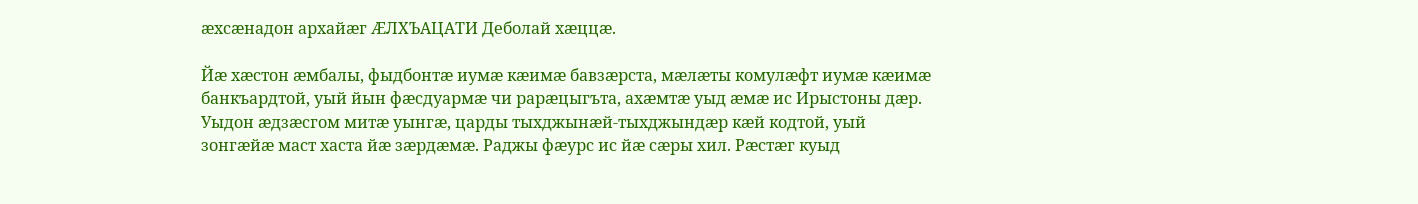æхсæнадон архайæг ÆЛХЪАЦАТИ Деболай хæццæ.

Йæ хæстон æмбалы, фыдбонтæ иумæ кæимæ бавзæрста, мæлæты комулæфт иумæ кæимæ банкъардтой, уый йын фæсдуармæ чи рарæцыгъта, ахæмтæ уыд æмæ ис Ирыстоны дæр. Уыдон æдзæсгом митæ уынгæ, царды тыхджынæй-тыхджындæр кæй кодтой, уый зонгæйæ маст хаста йæ зæрдæмæ. Раджы фæурс ис йæ сæры хил. Рæстæг куыд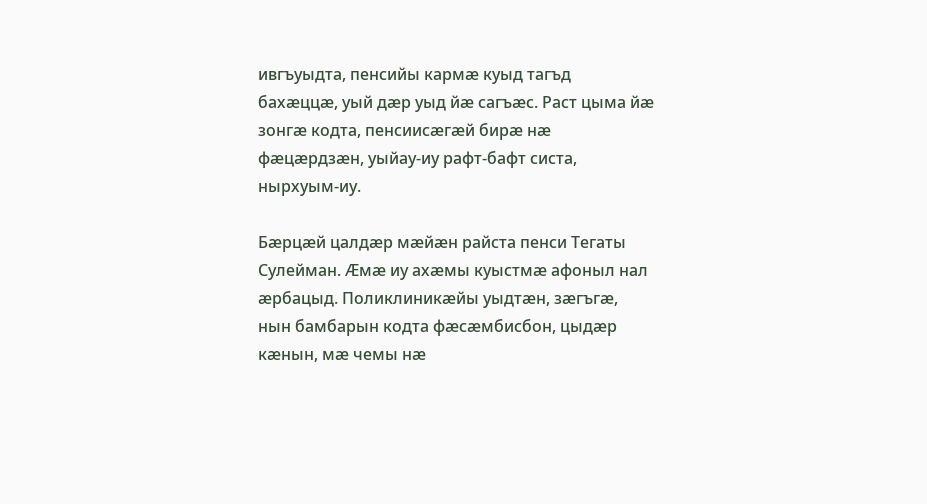ивгъуыдта, пенсийы кармæ куыд тагъд бахæццæ, уый дæр уыд йæ сагъæс. Раст цыма йæ зонгæ кодта, пенсиисæгæй бирæ нæ фæцæрдзæн, уыйау-иу рафт-бафт систа, нырхуым-иу.

Бæрцæй цалдæр мæйæн райста пенси Тегаты Сулейман. Æмæ иу ахæмы куыстмæ афоныл нал æрбацыд. Поликлиникæйы уыдтæн, зæгъгæ, нын бамбарын кодта фæсæмбисбон, цыдæр кæнын, мæ чемы нæ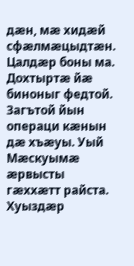дæн, мæ хидæй сфæлмæцыдтæн. Цалдæр боны ма. Дохтыртæ йæ биноныг федтой. Загътой йын операци кæнын дæ хъæуы. Уый Мæскуымæ æрвысты гæххæтт райста. Хуыздæр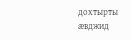дохтырты æвджид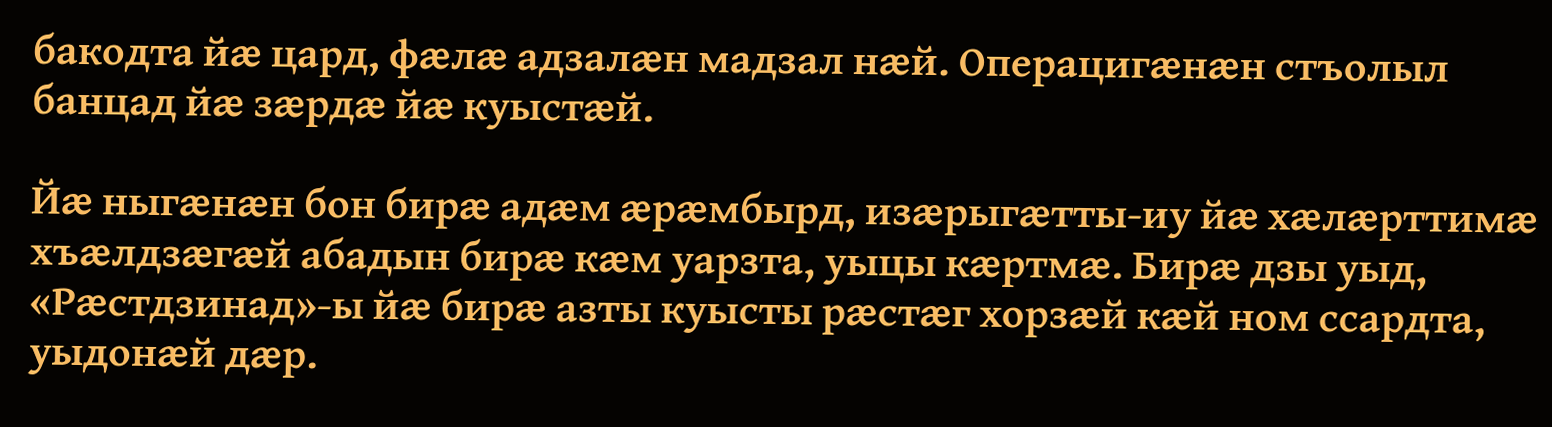бакодта йæ цард, фæлæ адзалæн мадзал нæй. Операцигæнæн стъолыл банцад йæ зæрдæ йæ куыстæй.

Йæ ныгæнæн бон бирæ адæм æрæмбырд, изæрыгæтты-иу йæ хæлæрттимæ хъæлдзæгæй абадын бирæ кæм уарзта, уыцы кæртмæ. Бирæ дзы уыд, «Рæстдзинад»-ы йæ бирæ азты куысты рæстæг хорзæй кæй ном ссардта, уыдонæй дæр.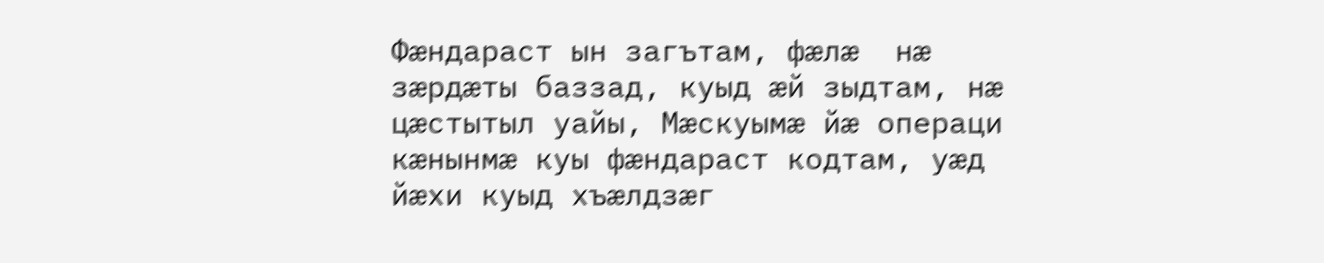Фæндараст ын загътам, фæлæ  нæ зæрдæты баззад, куыд æй зыдтам, нæ цæстытыл уайы, Мæскуымæ йæ операци кæнынмæ куы фæндараст кодтам, уæд йæхи куыд хъæлдзæг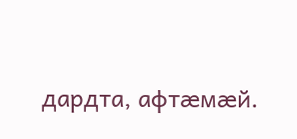дардта, афтæмæй.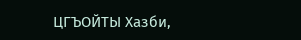ЦГЪОЙТЫ Хазби,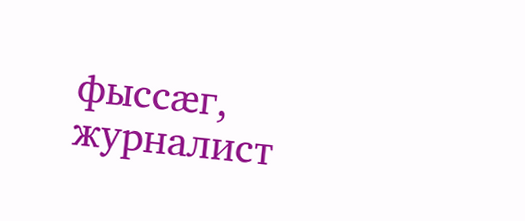фыссæг, журналист